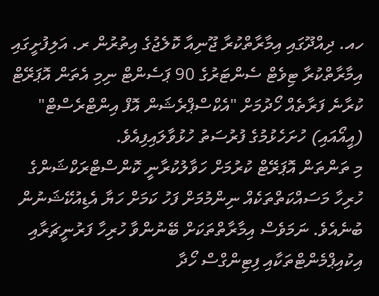ހއ. ދިއްދޫގައި އިމާރާތްކުރާ ޖޫނިއާ ކޮލެޖުގެ އިތުރުން ރ. އަލިފުށީގައި އިމާރާތްކުރާ ޓިވެޓް ސެންޓަރުގެ 90 ޕަސެންޓް ނިމި އެތަން އޮޕަރޭޓް ކުރާނެ ފަރާތެއް ހޯދުމަށް "އެކްސްޕްރެޝަން އޮފް އިންޓްރެސްޓް" (އީއޯއައި) ހުށަހެޅުމުގެ ފުރުސަތު ހުޅުވާލައިފިއެވެ.
މި ތަންތަން އޮޕަރޭޓް ކުރުމަށް ހަވާލުކުރާނީ ކޮންސްޓްރަކްޝަންގެ ހުރިހާ މަސައްކަތްތަކެއް ނިންމުމަށް ފަހު ކަމަށް ހަޔާ އެޑިއުކޭޝަނުން ބުނެއެވެ. ނަމަވެސް އިމާރާތްތަކަށް ބޭނުންވާ ހުރިހާ ފަރުނީޗަރާއި އިކުއިޕްމެންޓްތަކާއި ފިޓިންގްސް ހޯދާ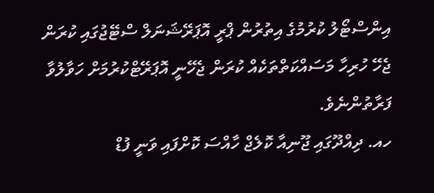އިންސްޓޯލު ކުރުމުގެ އިތުރުން ޕްރީ އޮޕަރޭޝަނަލް ސްޓޭޖުގައި ކުރަން ޖެހޭ ހުރިހާ މަސައްކަތްތަކެއް ކުރަން ޖެހޭނީ އޮޕަރޭޓްކުރުމަށް ހަވާލުވާ ފަރާތުންނެވެ.
ހއ. ދިއްދޫގައި ޖޫނިއާ ކޮލެޖް ހާއްސަ ކޮށްފައި ވަނީ ފުޑް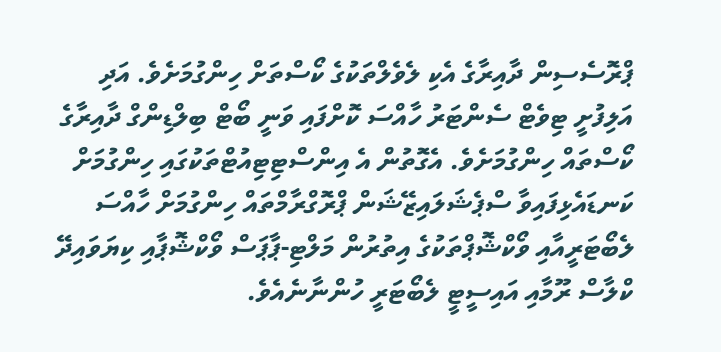ޕްރޮސެސިން ދާއިރާގެ އެކި ލެވެލްތަކުގެ ކޯސްތަށް ހިންގުމަށެވެ. އަދި އަލިފުށީ ޓިވެޓް ސެންޓަރު ހާއްސަ ކޮށްފައި ވަނީ ބޯޓް ބިލްޑިންގް ދާއިރާގެ ކޯސްތައް ހިންގުމަށެވެ. އެގޮތުން އެ އިންސްޓިޓިއުޓްތަކުގައި ހިންގުމަށް ކަނޑައެޅިފައިވާ ސްޕެޝަލައިޒޭޝަން ޕްރޮގްރާމްތައް ހިންގުމަށް ހާއްސަ ލެބޯޓަރީއާއި ވޯކްޝޮޕްތަކުގެ އިތުރުން މަލްޓި-ޕާޕަސް ވޯކްޝޮޕާއި ކިޔަވައިދޭ ކްލާސް ރޫމާއި އައިސީޓީ ލެބޯޓަރީ ހުންނާނެއެވެ.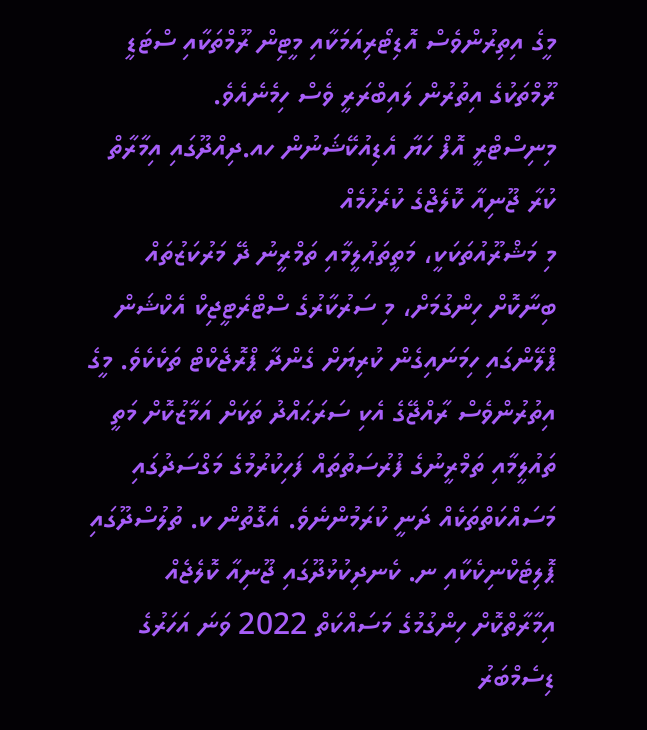މީގެ އިތިރުންވެސް އޮޑިޓޯރިއަމަކާއި މީޓިން ރޫމްތަކާއި ސްޓަޑީ ރޫމްތަކުގެ އިތުރުން ލައިބްރަރީ ވެސް ހިމެނެއެވެ.
މިނިސްޓްރީ އޮފް ހަޔާ އެޑިއުކޭޝަނުން ހއ.ދިއްދޫގައި އިމާރާތް ކުރާ ޖޫނިއާ ކޮލެޖްގެ ކުރެހުމެއް
މި މަޝްރޫއުތަކަކީ، މަތީތަޢުލީމާއި ތަމްރީނު ދޭ މަރުކަޒުތައް ބިނާކޮށް ހިންގުމަށް، މި ސަރުކާރުގެ ސްޓްރެޓީޖިކް އެކްޝަން ޕްލޭންގައި ހިމަނައިގެން ކުރިޔަށް ގެންދާ ޕްރޮޖެކްޓް ތަކެކެވެ. މީގެ އިތުރުންވެސް ރާއްޖޭގެ އެކި ސަރަޙައްދު ތަކަށް އަމާޒުކޮށް މަތީ ތައުލީމާއި ތަމްރީނުގެ ފުރުސަތުތައް ފަހިކުރުމުގެ މަގްސަދުގައި މަސައްކަތްތަކެއް ދަނީ ކުރަމުންނެވެ. އެގޮތުން ކ. ތުލުސްދޫގައި ޕޮލިޓެކްނިކެކާއި ނ. ކެނދިކުޅުދޫގައި ޖޫނިއާ ކޮލެޖެއް އިމާރާތްކޮށް ހިންގުމުގެ މަސައްކަތް 2022 ވަނަ އަހަރުގެ ޑިސެމްބަރު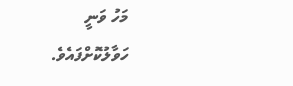މަހު ވަނީ ހަވާލުކޮށްފައެވެ.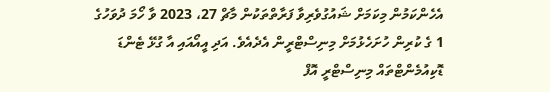އެހެންކަމުން މިކަމަށް ޝައުގުވެރިވާ ފަރާތްތަކުން މާޗް 27، 2023 ވާ ހޯމަ ދުވަހުގެ 1 ގެ ކުރިން ހުށަހެޅުމަށް މިނިސްޓްރީން އެދެއެވެ. އަދި އީއޯއައި އާ ގުޅޭ ޓެންޑަ ޑޮކިއުމެންޓްތައް މިނިސްޓްރީ އޮފް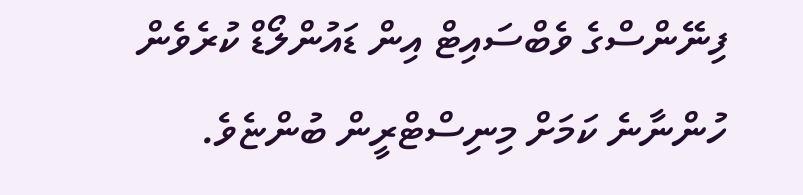ފިނޭންސްގެ ވެބްސައިޓް އިން ޑައުންލޯޑް ކުރެވެން ހުންނާނެ ކަމަށް މިނިސްޓްރީން ބުންޏެވެ.